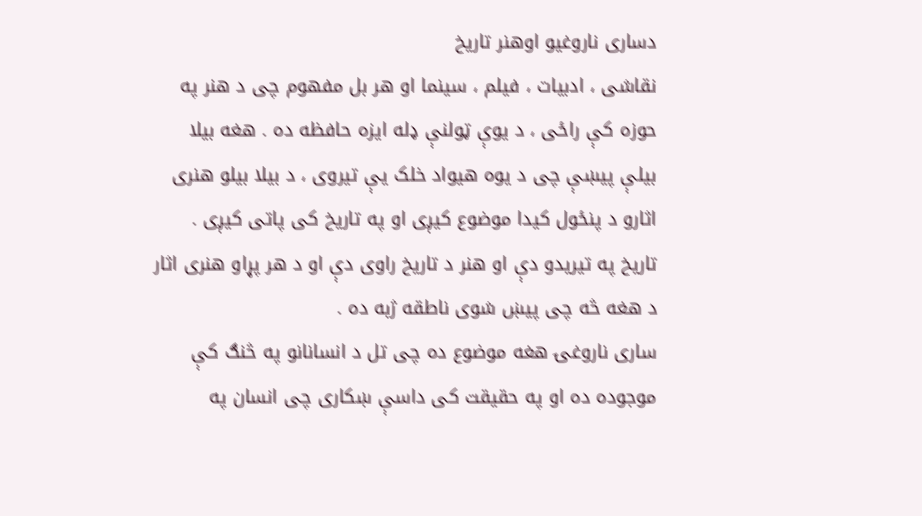دساری ناروغیو اوهنر تاریخ
نقاشی ، ادبیات ، فیلم ، سینما او هر بل مفهوم چی د هنر په حوزه کې راځی ، د یوې ټولنې ډله ایزه حافظه ده . هغه بیلا بیلې پیښې چی د یوه هیواد خلک یې تیروی ، د بیلا بیلو هنری اثارو د پنځول کیدا موضوع کیږی او په تاریخ کی پاتی کیږی .
تاریخ په تیریدو دې او هنر د تاریخ راوی دې او د هر پړاو هنری اثار د هغه څه چی پیښ شوی ناطقه ژبه ده .
ساری ناروغۍ هغه موضوع ده چی تل د انسانانو په څنګ کې موجوده ده او په حقیقت کی داسې ښکاری چی انسان په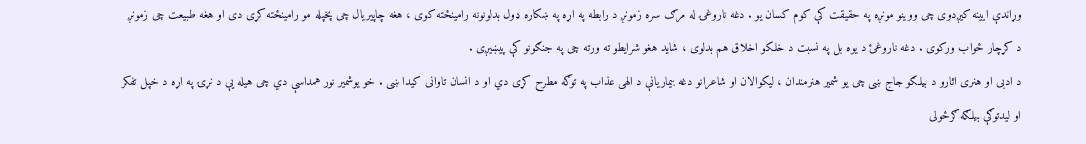وړاندې ایینه کیږدوی چی ووینو مونږه په حقیقت کې کوم کسان یو . دغه ناروغۍ له مرګ سره زمونږ د رابطه په اړه په ښکاره ډول بدلونونه رامینځته کوی ، هغه چاپیریال چی پخپله مو رامینځته کړی دی او هغه طبیعت چی زمونږ د کړچار ځواب ورکوی . دغه ناروغئ د یوه بل په نسبت د خلکو اخلاق هم بدلوی ، شاید هغو شرایطو ته ورته چی په جنګونو کې پیښیږی .
د ادبی او هنری اثارو د بیلګو جاج ښی چی یو شمیر هنرمندان ، لیکوالان او شاعرانو دغه بیماریانې د الهی عذاب په توګه مطرح کړی دي او د انسان تاوانی کیدا ښی . خو یوشمیر نور همداسې دي چی هیله یې د نړۍ په اړه د خپل تفکر او لیدتوګې بیلګه ګرځولی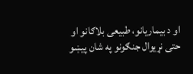او د بیماریانو، طبیعی بلاګانو او حتی نړیوال جنګونو په شان پیښو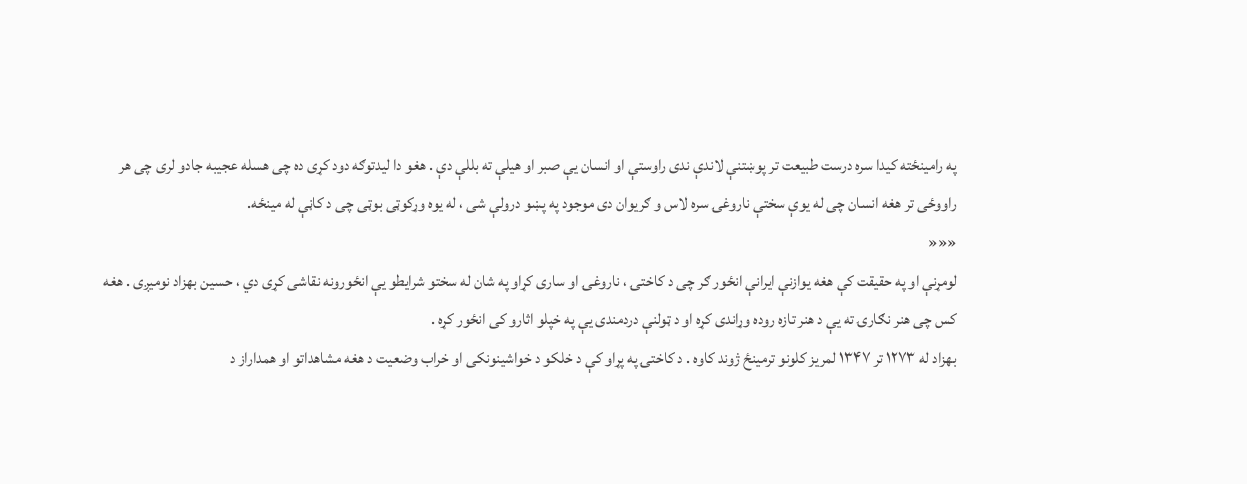په رامینځته کیدا سره درست طبیعت تر پوښتنې لاندې ندی راوستې او انسان یې صبر او هیلې ته بللې دې . هغو دا لیدتوګه دود کړی ده چی هسله عجیبه جادو لری چی هر راووځی تر هغه انسان چی له یوې سختې ناروغۍ سره لاس و ګریوان دی موجود په پښو درولې شی ، له یوه وړکوټی بوټی چی د کاڼې له مینځه.
«««
لومړنې او په حقیقت کې هغه یوازنې ایرانې انځور ګر چی د کاختۍ ، ناروغۍ او ساری کړاو په شان له سختو شرایطو یې انځورونه نقاشی کړی دي ، حسین بهزاد نومیږی . هغه کس چی هنر نګارۍ ته یې د هنر تازه روده وړاندی کړه او د ټولنې دردمندی یې په خپلو اثارو کی انځور کړه .
بهزاد له ۱۲۷۳ تر ۱۳۴۷ لمریز کلونو ترمینځ ژوند کاوه . د کاختۍ په پړاو کې د خلکو د خواشینونکی او خراب وضعیت د هغه مشاهداتو او همداراز د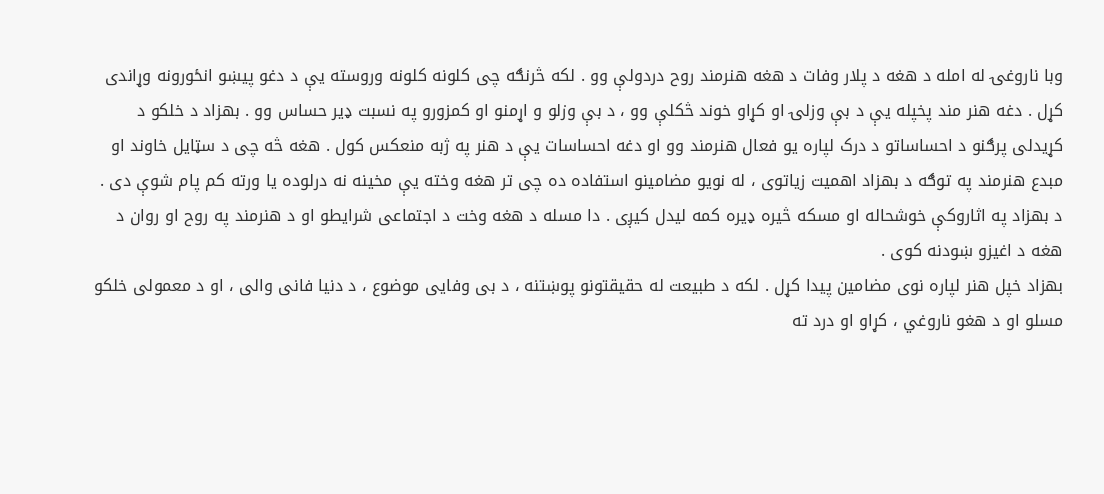وبا ناروغۍ له امله د هغه د پلار وفات د هغه هنرمند روح دردولې وو . لکه څرنګه چی کلونه کلونه وروسته یې د دغو پیښو انځورونه وړاندی کړل . دغه هنر مند پخپله یې د بې وزلۍ او کړاو خوند څکلې وو ، د بې وزلو و اړمنو او کمزورو په نسبت ډیر حساس وو . بهزاد د خلکو د کړیدلی پرګنو د احساساتو د درک لپاره یو فعال هنرمند وو او دغه احساسات یې د هنر په ژبه منعکس کول . هغه څه چی د سټایل خاوند او مبدع هنرمند په توګه د بهزاد اهمیت زیاتوی ، له نویو مضامینو استفاده ده چی تر هغه وخته یې مخینه نه درلوده یا ورته کم پام شوې دی .
د بهزاد په اثاروکې خوشحاله او مسکه څیره ډیره کمه لیدل کیږی . دا مسله د هغه وخت د اجتماعی شرایطو او د هنرمند په روح او روان د هغه د اغیزو ښودنه کوی .
بهزاد خپل هنر لپاره نوی مضامین پیدا کړل . لکه د طبیعت له حقیقتونو پوښتنه ، د بی وفایی موضوع ، د دنیا فانی والی ، او د معمولی خلکو مسلو او د هغو ناروغي ، کړاو او درد ته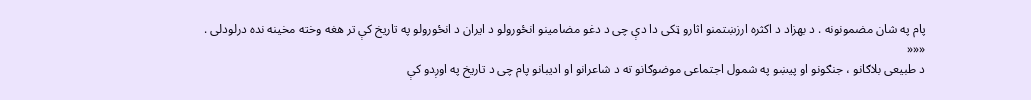پام په شان مضمونونه . د بهزاد د اکثره ارزښتمنو اثارو ټکی دا دې چی د دغو مضامینو انځورولو د ایران د انځورولو په تاریخ کې تر هغه وخته مخینه نده درلودلی .
«««
د طبیعی بلاګانو ، جنګونو او پیښو په شمول اجتماعی موضوګانو ته د شاعرانو او ادیبانو پام چی د تاریخ په اوږدو کې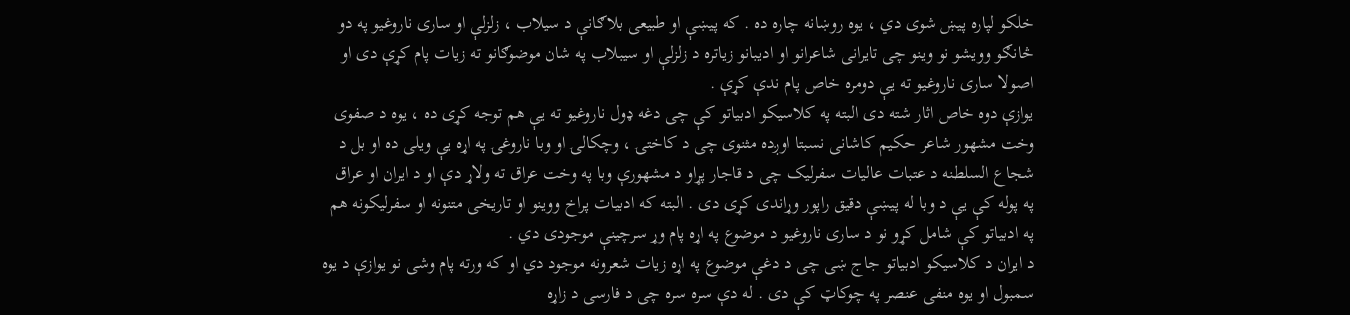خلکو لپاره پیښ شوی دي ، یوه روښانه چاره ده . که پیښې او طبیعی بلاګانې د سیلاب ، زلزلې او ساری ناروغیو په دو څانګو وویشو نو وینو چی تایرانی شاعرانو او ادیبانو زیاتره د زلزلې او سیبلاب په شان موضوګانو ته زیات پام کړې دی او اصولا ساری ناروغیو ته یې دومره خاص پام ندې کړې .
یوازې دوه خاص اثار شته دی البته په کلاسیکو ادبیاتو کې چی دغه ډول ناروغیو ته یې هم توجه کړی ده ، یوه د صفوی وخت مشهور شاعر حکیم کاشانی نسبتا اوږده مثنوی چی د کاختۍ ، وچکالۍ او وبا ناروغۍ په اړه یې ویلی ده او بل د شجاع السلطنه د عتبات عالیات سفرلیک چی د قاجار پړاو د مشهورې وبا په وخت عراق ته ولاړ دې او د ایران او عراق په پوله کې یې د وبا له پیښې دقیق راپور وړاندی کړی دی . البته که ادبیات پراخ ووینو او تاریخی متنونه او سفرلیکونه هم په ادبیاتو کې شامل کړو نو د ساری ناروغیو د موضوع په اړه پام وړ سرچینې موجودی دي .
د ایران د کلاسیکو ادبیاتو جاج ښی چی د دغې موضوع په اړه زیات شعرونه موجود دي او که ورته پام وشی نو یوازې د یوه سمبول او یوه منفی عنصر په چوکاټ کې دی . له دې سره سره چی د فارسی د زاړه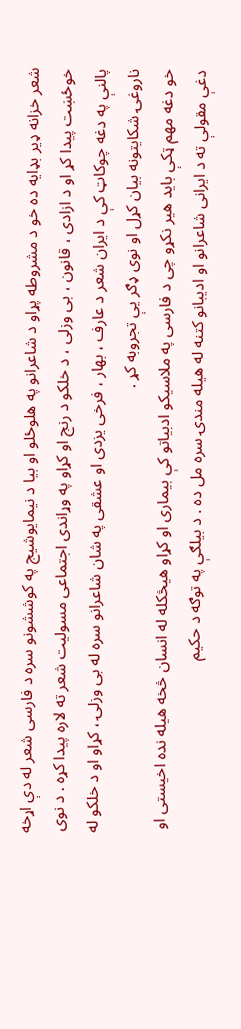شعر خزانه ډیر بډایه ده خو د مشروطه پړاو د شاعرانو په هلوځلو او بیا د نیمایوشیج په کوششونو سره د فارسی شعر له دې اړخه خوځښت پیدا کړ او د ازادی ، قانون ، بی وزلی ، د خلکو د رنج او کړاو په وړاندی اجتماعی مسولیت شعر ته لاره پیدا کړه . د نوی پالنې په دغه چوکاټ کې د ایران شعر د عارف ، بهار ، فرخی یزدی او عشقی په شان شاعرانو سره له بی وزلۍ ، کړاو او د خلکو له ناروغۍ شکایتونه بیان کړل او نوی ډګر یې تجروبه کړ .
خو دغه مهم ټکې باید هیر نکړو چی د فارسی په ملاسیکو ادبیاتو کې بیماری او کړاو هیڅکله له انسان څخه هیله نده اخیستی او دغې مقولې ته د ایرانی شاعرانو او ادیبانو کتنه له هیله مندۍ سره مل ده . د بیلګې په توګه د حکیم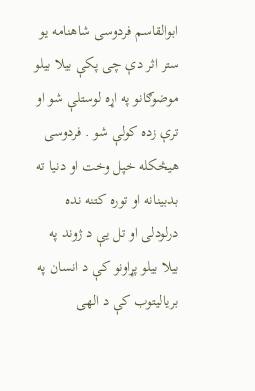ابوالقاسم فردوسی شاهنامه یو ستر اثر دې چی پکې بیلا بیلو موضوګانو په اړه لوستلې شو او ترې زده کولې شو . فردوسی هیڅکله خپل وخت او دنیا ته بدبینانه او توره کتنه نده درلودلی او تل یې د ژوند په بیلا بیلو پړاونو کې د انسان په بریالیتوب کې د الهی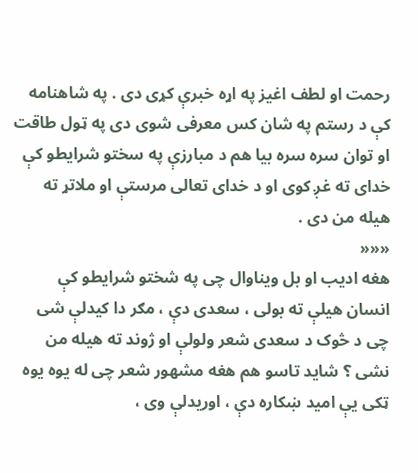رحمت او لطف اغیز په اړه خبرې کړی دی . په شاهنامه کې د رستم په شان کس معرفی شوی دی په ټول طاقت او توان سره سره بیا هم د مبارزې په سختو شرایطو کې خدای ته غږ کوی او د خدای تعالی مرستې او ملاتړ ته هیله من دی .
«««
هغه ادیب او بل ویناوال چی په شختو شرایطو کې انسان هیلې ته بولی ، سعدی دې ، مګر دا کیدلې شی چی د څوک د سعدی شعر ولولې او ژوند ته هیله من نشی ؟ شاید تاسو هم هغه مشهور شعر چی له یوه یوه ټکی یې امید ښکاره دې ، اوریدلې وی ،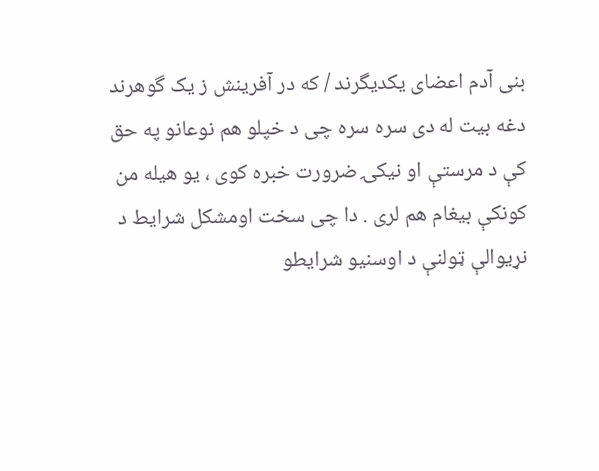بنی آدم اعضای یکدیگرند / که در آفرینش ز یک گوهرند
دغه بیت له دی سره سره چی د خپلو هم نوعانو په حق کې د مرستې او نیکۍ ضرورت خبره کوی ، یو هیله من کونکې بیغام هم لری . دا چی سخت اومشکل شرایط د نړیوالې ټولنې د اوسنیو شرایطو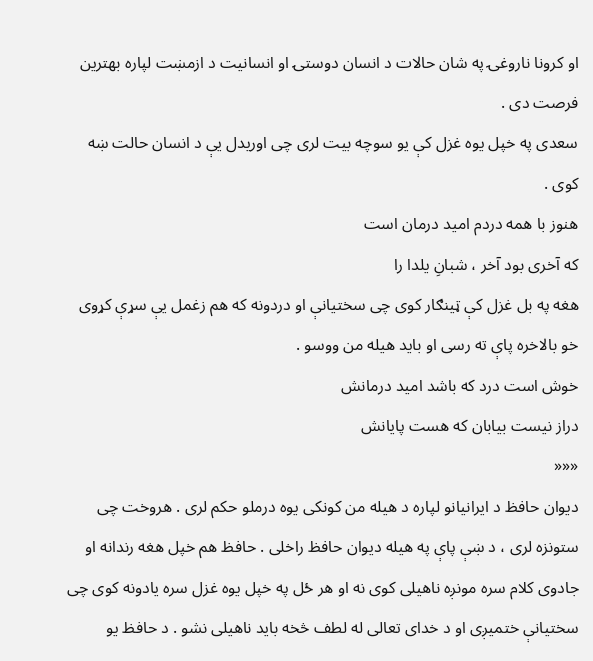او کرونا ناروغۍ په شان حالات د انسان دوستۍ او انسانیت د ازمښت لپاره بهترین فرصت دی .
سعدی په خپل یوه غزل کې یو سوچه بیت لری چی اوریدل یې د انسان حالت ښه کوی .
هنوز با همه دردم امید درمان است
که آخری بود آخر ، شبانِ یلدا را
هغه په بل غزل کې ټینګار کوی چی سختیانې او دردونه که هم زغمل یې سړې کړوی خو بالاخره پاې ته رسی او باید هیله من ووسو .
خوش است درد که باشد امید درمانش
دراز نیست بیابان که هست پایانش
«««
دیوان حافظ د ایرانیانو لپاره د هیله من کونکی یوه درملو حکم لری . هروخت چی ستونزه لری ، د ښې پاې په هیله دیوان حافظ راخلی . حافظ هم خپل هغه رندانه او جادوی کلام سره مونږه ناهیلی کوی نه او هر ځل په خپل یوه غزل سره یادونه کوی چی سختیانې ختمیږی او د خدای تعالی له لطف څخه باید ناهیلی نشو . د حافظ یو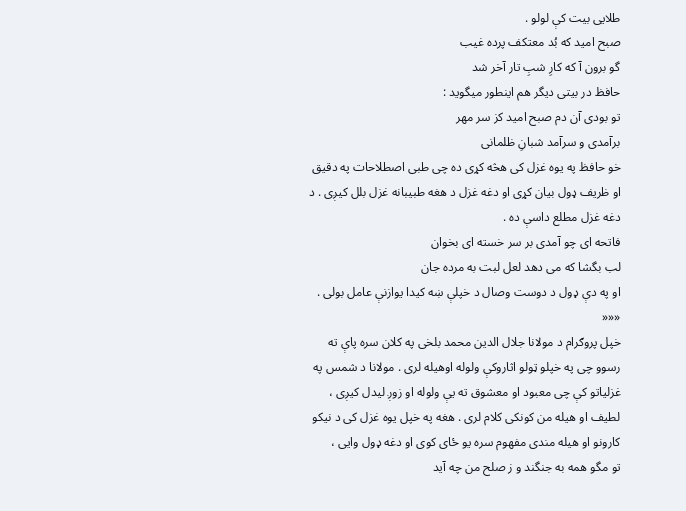طلایی بیت کې لولو .
صبح امید که بُد معتکف پرده غیب
گو برون آ که کارِ شبِ تار آخر شد
حافظ در بیتی دیگر هم اینطور میگوید :
تو بودی آن دم صبح امید کز سر مهر
برآمدی و سرآمد شبانِ ظلمانی
خو حافظ په یوه غزل کی هڅه کړی ده چی طبی اصطلاحات په دقیق او ظریف ډول بیان کړی او دغه غزل د هغه طبیبانه غزل بلل کیږی . د دغه غزل مطلع داسې ده .
فاتحه ای چو آمدی بر سر خسته ای بخوان
لب بگشا که می دهد لعل لبت به مرده جان
او په دې ډول د دوست وصال د خپلې ښه کیدا یوازنې عامل بولی .
«««
خپل پروګرام د مولانا جلال الدین محمد بلخی په کلان سره پاې ته رسوو چی په خپلو ټولو اثاروکې ولوله اوهیله لری . مولانا د شمس په غزلیاتو کې چی معبود او معشوق ته یې ولوله او زوږ لیدل کیږی ، لطیف او هیله من کونکی کلام لری . هغه په خپل یوه غزل کی د نیکو کارونو او هیله مندی مفهوم سره یو ځای کوی او دغه ډول وایی ،
تو مگو همه به جنگند و ز صلح من چه آید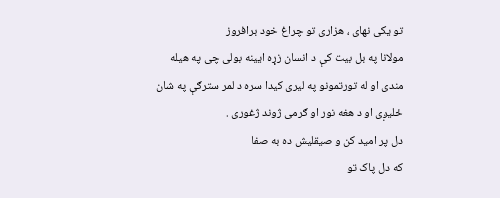تو یکی نهای ، هزاری تو چراغ خود برافروز
مولانا په بل بیت کې د انسان زړه ایینه بولی چی په هیله مندی او له تورتمونو په لیری کیدا سره د لمر سترګې په شان ځلیږی او د هغه نور او ګرمی ژوند ژغوری .
دل پر امید کن و صیقلیش ده به صفا
که دل پاک تو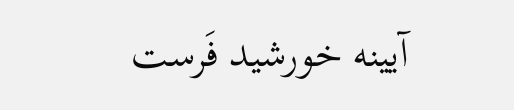آیینه خورشید فَرست